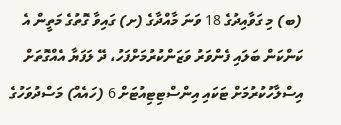(ބ) މި ގަވާއިދުގެ 18 ވަނަ މާއްދާގެ (ށ) ގައިވާ ގޮތުގެ މަތީން އެ ކަންކަން ބަލައި ފެންވަރު ވަޒަންކުރުމަށްފަހު، ދޭ ލަފަޔާ އެއްގޮތަށް އިސްލާހުކުރުމަށް ޓަކައި އިންސްޓިޓިއުޓަށް 6 (ހައެއް) މަސްދުވަހުގެ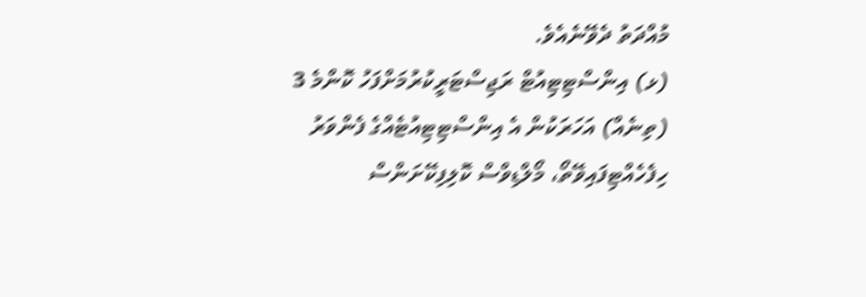މުއްދަތު ދެވޭނެއެވެ.
(ޅ) އިންސްޓިޓިއުޓް ރަޖިސްޓަރީކުރުމަށްފަހު ކޮންމެ 3 (ތިނެއް) އަހަރަކުން އެ އިންސްޓިޓިއުޓެއްގެ ފެންވަރު ހިފެހެއްޓިފައިވޭތޯ، މޯލްޑިވްސް ކޮލިފިކޭށަންސް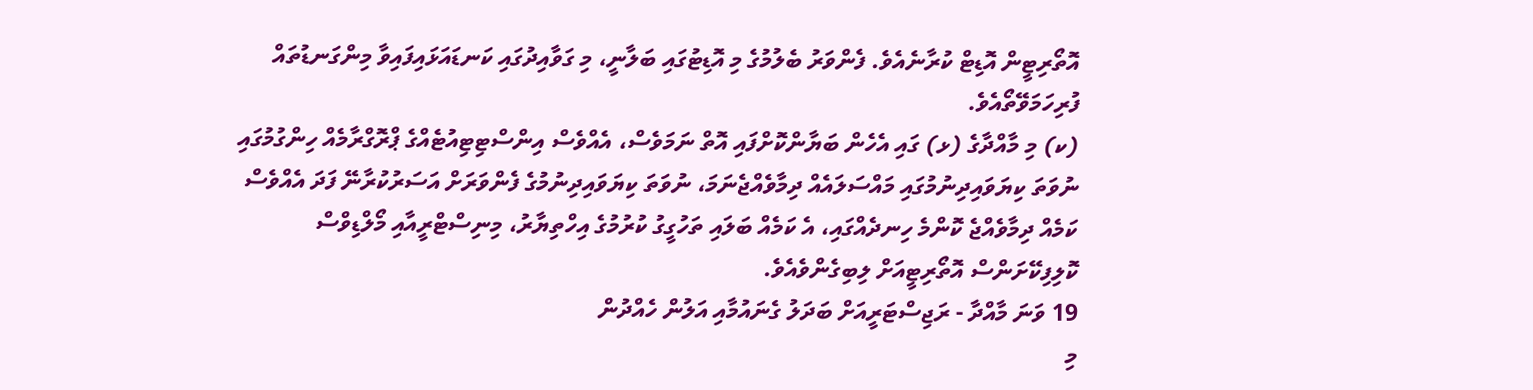އޮތޯރިޓީން އޮޑިޓް ކުރާނެއެވެ. ފެންވަރު ބެލުމުގެ މި އޮޑިޓުގައި ބަލާނީ، މި ގަވާއިދުގައި ކަނޑައަޅައިފައިވާ މިންގަނޑުތައް ފުރިހަމަވޭތޯއެވެ.
(ކ) މި މާއްދާގެ (ޅ) ގައި އެހެން ބަޔާންކޮށްފައި އޮތް ނަމަވެސް، އެއްވެސް އިންސްޓިޓިއުޓެއްގެ ޕްރޮގްރާމެއް ހިންގުމުގައި ނުވަތަ ކިޔަވައިދިނުމުގައި މައްސަލައެއް ދިމާވެއްޖެނަމަ، ނުވަތަ ކިޔަވައިދިނުމުގެ ފެންވަރަށް އަސަރުކުރާނޭ ފަދަ އެއްވެސް ކަމެއް ދިމާވެއްޖެ ކޮންމެ ހިނދެއްގައި، އެ ކަމެއް ބަލައި ތަހުގީގު ކުރުމުގެ އިހްތިޔާރު، މިނިސްޓްރީއާއި މޯލްޑިވްސް ކޮލިފިކޭށަންސް އޮތޯރިޓީއަށް ލިބިގެންވެއެވެ.
19 ވަނަ މާއްދާ - ރަޖިސްޓަރީއަށް ބަދަލު ގެނައުމާއި އަލުން ހެއްދުން
މި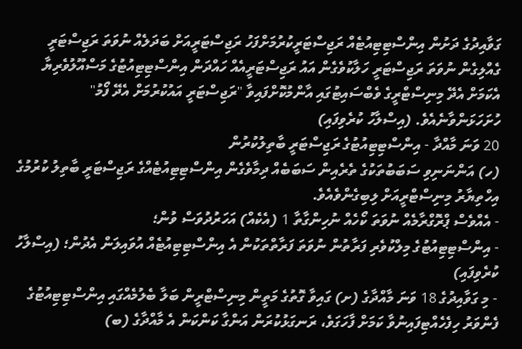ގަވާއިދުގެ ދަށުން އިންސްޓިޓިއުޓެއް ރަޖިސްޓަރީކުރުމަށްފަހު ރަޖިސްޓަރީއަށް ބަދަލެއް ނުވަތަ ރަޖިސްޓަރީ ގެއްލިގެން ނުވަތަ ރަޖިސްޓަރީ ހަލާކުވެގެން އައު ރަޖިސްޓަރީއެއް ހައްދަން އިންސްޓިޓިއުޓުގެ މަސްއޫލުވެރިޔާ އެކަމަށް އެދޭ މިނިސްޓްރީގެ ވެބްސައިޓުގައި އާންމުކޮށްފައިވާ "ރަޖިސްޓަރީ އައުކުރުމަށް އެދޭ ފޯމު" ހުށަހަޅަންވާނެއެވެ. (އިސްލާހު ކުރެވިފައި)
20 ވަނަ މާއްދާ - އިންސްޓިޓިއުޓުގެ ރަޖިސްޓަރީ ބާތިލުކުރުން
(ހ) އަންނަނިވި ސަބަބުތަކުގެ ތެރެއިން ސަބަބެއް ދިމާވެގެން އިންސްޓިޓިއުޓެއްގެ ރަޖިސްޓަރީ ބާތިލު ކުރުމުގެ އިހްތިޔާރު މިނިސްޓްރީއަށް ލިބިގެންވެއެވެ.
- އެއްވެސް ޕްރޮގްރާމެއް ނުވަތަ ކޯހެއް ނުހިންގާތާ 1 (އެކެއް) އަހަރުދުވަސް ވުން؛
- އިންސްޓިޓިއުޓުގެ މިލްކުވެރި ފަރާތުން ނުވަތަ ފަރާތްތަކުން އެ އިންސްޓިޓިއުޓެއް އުވައިލަން އެދުން؛ (އިސްލާހު ކުރެވިފައި)
- މި ގަވާއިދުގެ 18 ވަނަ މާއްދާގެ (ށ) ގައިވާ ގޮތުގެ މަތީން މިނިސްޓްރީން ބަލާ ބެލުމެއްގައި އިންސްޓިޓިއުޓުގެ ފެންވަރު ހިފެހެއްޓިފައިނުވާ ކަމަށް ފާހަގަވެ، ރަނގަޅުކުރަން އަންގާ ކަންކަން އެ މާއްދާގެ (ބ)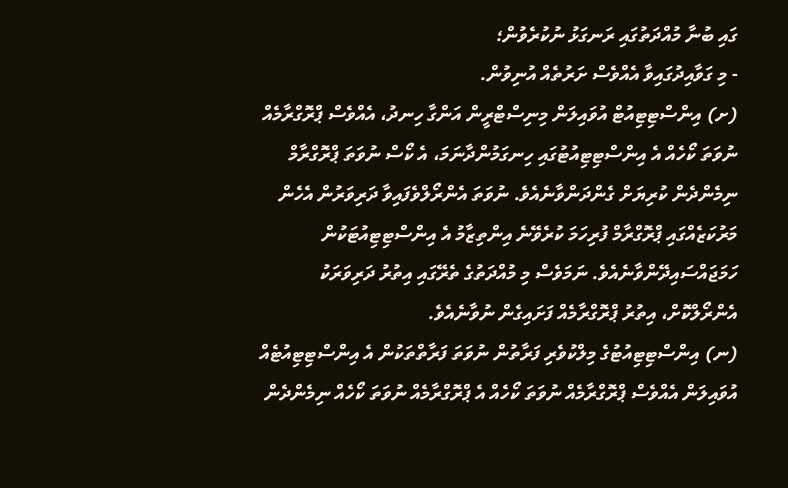ގައި ބުނާ މުއްދަތުގައި ރަނގަޅު ނުކުރެވުން؛
- މި ގަވާއިދުގައިވާ އެއްވެސް ށަރުތެއް އުނިވުން.
(ށ) އިންސްޓިޓިއުޓް އުވައިލަން މިނިސްޓްރީން އަންގާ ހިނދު، އެއްވެސް ޕްރޮގްރާމެއް ނުވަތަ ކޯހެއް އެ އިންސްޓިޓިއުޓުގައި ހިނގަމުންދާނަމަ، އެ ކޯސް ނުވަތަ ޕްރޮގްރާމް ނިމެންދެން ކުރިޔަށް ގެންދަންވާނެއެވެ. ނުވަތަ އެންރޯލްވެފައިވާ ދަރިވަރުން އެހެން މަރުކަޒެއްގައި ޕްރޮގްރާމް ފުރިހަމަ ކުރެވޭނެ އިންތިޒާމު އެ އިންސްޓިޓިއުޓަކުން ހަމަޖައްސައިދޭންވާނެއެވެ. ނަމަވެސް މި މުއްދަތުގެ ތެރޭގައި އިތުރު ދަރިވަރަކު އެންރޯލްކޮށް، އިތުރު ޕްރޮގްރާމެއް ފަށައިގެން ނުވާނެއެވެ.
(ނ) އިންސްޓިޓިއުޓުގެ މިލްކުވެރި ފަރާތުން ނުވަތަ ފަރާތްތަކުން އެ އިންސްޓިޓިއުޓެއް އުވައިލަން އެއްވެސް ޕްރޮގްރާމެއް ނުވަތަ ކޯހެއް އެ ޕްރޮގްރާމެއް ނުވަތަ ކޯހެއް ނިމެންދެން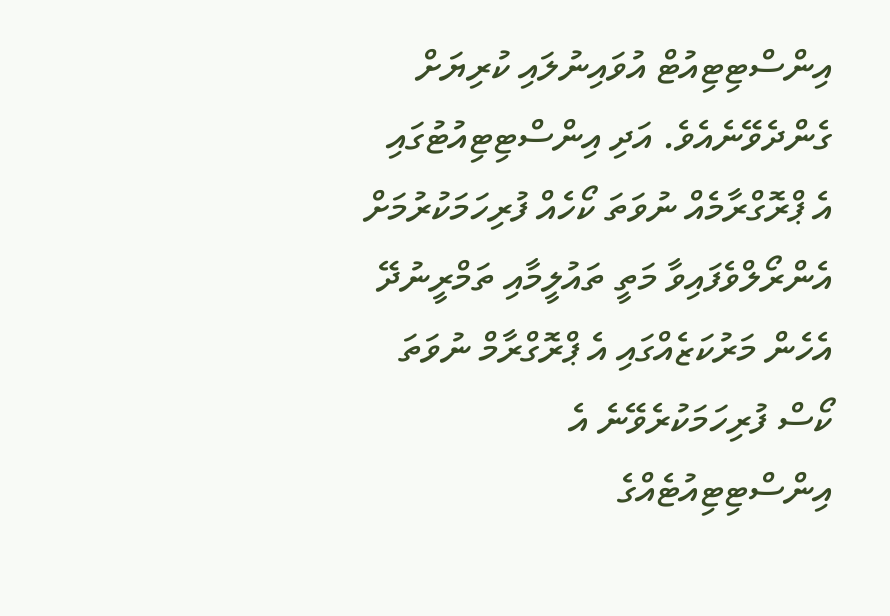އިންސްޓިޓިއުޓް އުވައިނުލައި ކުރިޔަށް ގެންދެވޭނެއެވެ. އަދި އިންސްޓިޓިއުޓުގައި އެ ޕްރޮގްރާމެއް ނުވަތަ ކޯހެއް ފުރިހަމަކުރުމަށް އެންރޯލްވެފައިވާ މަތީ ތައުލީމާއި ތަމްރީނުދޭ އެހެން މަރުކަޒެއްގައި އެ ޕްރޮގްރާމް ނުވަތަ ކޯސް ފުރިހަމަކުރެވޭނެ އެ އިންސްޓިޓިއުޓެއްގެ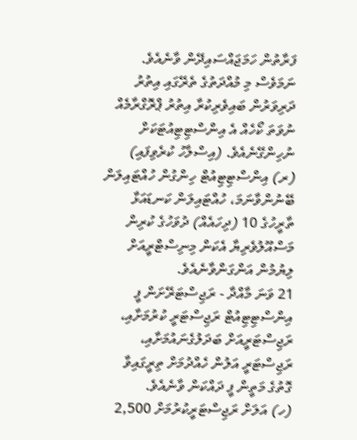ފަރާތުން ހަމަޖައްސައިދޭން ވާނެއެވެ. ނަމަވެސް މި މުއްދަތުގެ ތެރޭގައި އިތުރު ދަރިވަރުން ބައިވެރިކުރާ އިތުރު ޕްރޮގްރާމެއް ނުވަތަ ކޯހެއް އެ އިންސްޓިޓިއުޓަކަށް ނުހިންގޭނެއެވެ. (އިސްލާހު ކުރެވިފައި)
(ރ) އިންސްޓިޓިއުޓް ހިންގުން ހުއްޓައިލަން ބޭނުންވާނަމަ، ހުއްޓައިލަން ކަނޑައަޅާ ތާރީހުގެ 10 (ދިހައެއް) ދުވަހުގެ ކުރިން މަސްއޫލުވެރިޔާ އެކަން މިނިސްޓްރީއަށް ލިޔުމުން އަންގަންވާނެއެވެ.
21 ވަނަ މާއްދާ - ރަޖިސްޓަރޭށަން ފީ
އިންސްޓިޓިއުޓް ރަޖިސްޓަރީ ކުރުމަށާއި، ރަޖިސްޓަރީއަށް ބަދަލުގެނައުމަށާއި، ރަޖިސްޓަރީ އަލުން ހެއްދުމަށް ތިރީގައިވާ ގޮތުގެ މަތީން ފީ ދައްކަން ވާނެއެވެ.
(ހ) އަލަށް ރަޖިސްޓަރީކުރުމަށް 2,500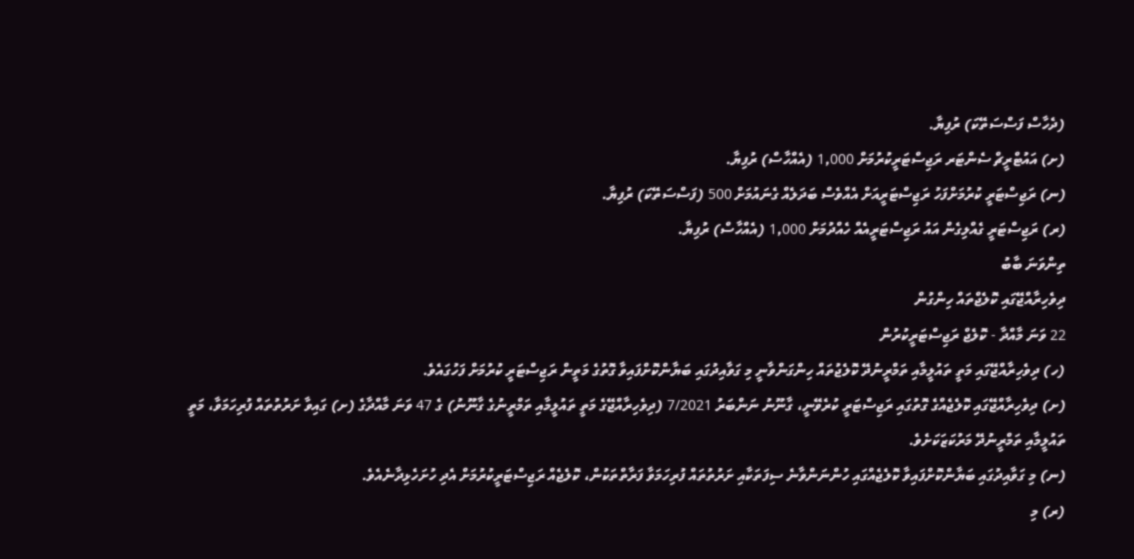(ދެހާސް ފަސްސަތޭކަ) ރުފިޔާ.
(ށ) އައުޓްރީޗް ސެންޓަރ ރަޖިސްޓަރީކުރުމަށް 1,000 (އެއްހާސް) ރުފިޔާ.
(ނ) ރަޖިސްޓަރީ ކުރުމަށްފަހު ރަޖިސްޓަރީއަށް އެއްވެސް ބަދަލެއް ގެނައުމަށް 500 (ފަސްސަތޭކަ) ރުފިޔާ.
(ރ) ރަޖިސްޓަރީ ގެއްލިގެން އައު ރަޖިސްޓަރީއެއް ހެއްދުމަށް 1,000 (އެއްހާސް) ރުފިޔާ.
ތިންވަނަ ބާބު
ދިވެހިރާއްޖޭގައި ކޮލެޖްތައް ހިންގުން
22 ވަނަ މާއްދާ - ކޮލެޖް ރަޖިސްޓަރީކުރުން
(ހ) ދިވެހިރާއްޖޭގައި މަތީ ތައުލީމާއި ތަމްރީނުދޭ ކޮލެޖުތައް ހިންގަންވާނީ މި ގަވާއިދުގައި ބަޔާންކޮށްފައިވާ ގޮތުގެ މަތީން ރަޖިސްޓަރީ ކުރުމަށް ފަހުގައެވެ.
(ށ) ދިވެހިރާއްޖޭގައި ކޮލެޖެއްގެ ގޮތުގައި ރަޖިސްޓަރީ ކުރެވޭނީ، ގާނޫނު ނަންބަރު 7/2021 (ދިވެހިރާއްޖޭގެ މަތީ ތައުލީމާއި ތަމްރީނުގެ ގާނޫނު) ގެ 47 ވަނަ މާއްދާގެ (ށ) ގައިވާ ށަރުތުތައް ފުރިހަމަވާ، މަތީ ތައުލީމާއި ތަމްރީނުދޭ މަރުކަޒަކަށެވެ.
(ނ) މި ގަވާއިދުގައި ބަޔާންކޮށްފައިވާ ކޮލެޖެއްގައި ހުންނަންވާނެ ސިފަތަކާއި ށަރުތުތައް ފުރިހަމަވާ ފަރާތްތަކުން، ކޮލެޖެއް ރަޖިސްޓަރީކުރުމަށް އެދި ހުށަހެޅިދާނެއެވެ.
(ރ) މި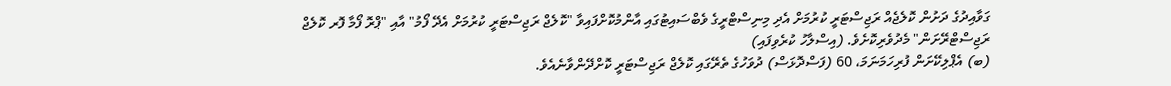ގަވާއިދުގެ ދަށުން ކޮލެޖެއް ރަޖިސްޓަރީ ކުރުމަށް އެދި މިނިސްޓްރީގެ ވެބްސައިޓުގައި އާންމުކޮށްފައިވާ "ކޮލެޖް ރަޖިސްޓަރީ ކުރުމަށް އެދޭ ފޯމު" އާއި "ޕްރޮ ފޯމާ ފޮރ ކޮލެޖް ރަޖިސްޓްރޭށަން" މެދުވެރިކޮށެވެ. (އިސްލާހު ކުރެވިފައި)
(ބ) އެޕްލިކޭށަން ފުރިހަމަނަމަ، 60 (ފަސްދޮޅަސް) ދުވަހުގެ ތެރޭގައި ކޮލެޖް ރަޖިސްޓަރީ ކޮށްދޭންވާނެއެވެ.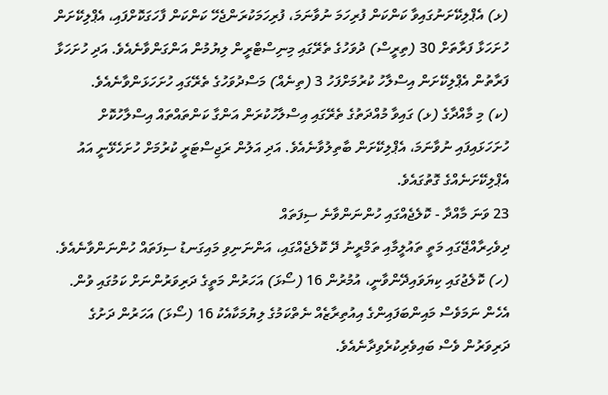(ޅ) އެޕްލިކޭށަނުގައިވާ ކަންކަން ފުރިހަމަ ނުވާނަމަ، ފުރިހަމަކުރަންޖެހޭ ކަންކަން ފާހަގަކޮށްފައި، އެޕްލިކޭށަން ހުށަހަޅާ ފަރާތަށް 30 (ތިރީސް) ދުވަހުގެ ތެރޭގައި މިނިސްޓްރީން ލިޔުމުން އަންގަންވާނެއެވެ. އަދި ހުށަހަޅާ ފަރާތުން އެޕްލިކޭށަން އިސްލާހު ކުރުމަށްފަހު 3 (ތިނެއް) މަސްދުވަހުގެ ތެރޭގައި ހުށަހަޅަންވާނެއެވެ.
(ކ) މި މާއްދާގެ (ޅ) ގައިވާ މުއްދަތުގެ ތެރޭގައި އިސްލާހުކުރަން އަންގާ ކަންތައްތައް އިސްލާހުކޮށް ހުށަހަޅައިފައި ނުވާނަމަ، އެޕްލިކޭށަން ބާތިލުވާނެއެވެ. އަދި އަލުން ރަޖިސްޓަރީ ކުރުމަށް ހުށަހެޅޭނީ އައު އެޕްލިކޭށަނެއްގެ ގޮތުގައެވެ.
23 ވަނަ މާއްދާ - ކޮލެޖެއްގައި ހުންނަންވާނެ ސިފަތައް
ދިވެހިރާއްޖޭގައި މަތީ ތައުލީމާއި ތަމްރީނު ދޭ ކޮލެޖެއްގައި، އަންނަނިވި މައިގަނޑު ސިފަތައް ހުންނަންވާނެއެވެ.
(ހ) ކޮލެޖުގައި ކިޔަވައިދޭންވާނީ، އުމުރުން 16 (ސޯޅަ) އަހަރުން މަތީގެ ދަރިވަރުންނަށް ކަމުގައި ވުން. އެހެން ނަމަވެސް މައިންބަފައިންގެ އިއުތިރާޒެއް ނެތްކަމުގެ ލިޔުމަކާއެކު 16 (ސޯޅަ) އަހަރުން ދަށުގެ ދަރިވަރުން ވެސް ބައިވެރިކުރެވިދާނެއެވެ.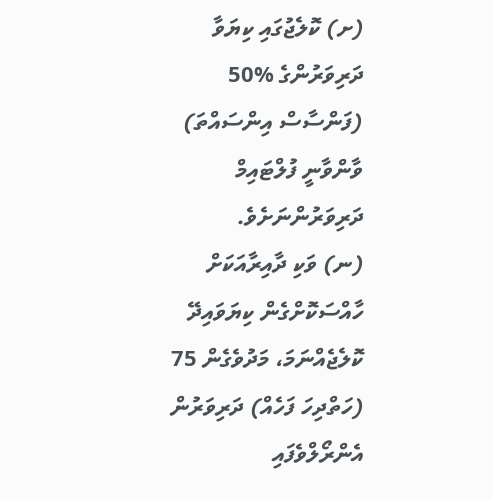(ށ) ކޮލެޖުގައި ކިޔަވާ ދަރިވަރުންގެ %50 (ފަންސާސް އިންސައްތަ) ވާންވާނީ ފުލްޓައިމް ދަރިވަރުންނަށެވެ.
(ނ) ވަކި ދާއިރާއަކަށް ހާއްސަކޮށްގެން ކިޔަވައިދޭ ކޮލެޖެއްނަމަ، މަދުވެގެން 75 (ހަތްދިހަ ފަހެއް) ދަރިވަރުން އެންރޯލްވެފައި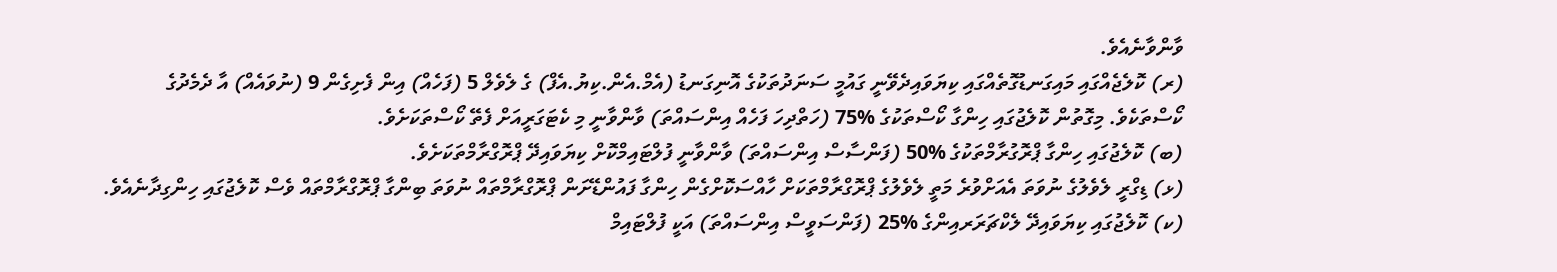ވާންވާނެއެވެ.
(ރ) ކޮލެޖެއްގައި މައިގަނޑުގޮތެއްގައި ކިޔަވައިދެވޭނީ ގައުމީ ސަނަދުތަކުގެ އޮނިގަނޑު (އެމް.އެން.ކިޔު.އެފް) ގެ ލެވެލް 5 (ފަހެއް) އިން ފެށިގެން 9 (ނުވައެއް) އާ ދެމެދުގެ ކޯސްތަކެވެ. މިގޮތުން ކޮލެޖުގައި ހިންގާ ކޯސްތަކުގެ %75 (ހަތްދިހަ ފަހެއް އިންސައްތަ) ވާންވާނީ މި ކެޓަގަރީއަށް ފެތޭ ކޯސްތަކަށެވެ.
(ބ) ކޮލެޖުގައި ހިންގާ ޕްރޮގުރާމްތަކުގެ %50 (ފަންސާސް އިންސައްތަ) ވާންވާނީ ފުލްޓައިމްކޮށް ކިޔަވައިދޭ ޕްރޮގްރާމްތަކަށެވެ.
(ޅ) ޑިގްރީ ލެވެލުގެ ނުވަތަ އެއަށްވުރެ މަތީ ލެވެލުގެ ޕްރޮގްރާމްތަކަށް ހާއްސަކޮށްގެން ހިންގާ ފައުންޑޭށަން ޕްރޮގްރާމްތައް ނުވަތަ ބިންގާ ޕްރޮގްރާމްތައް ވެސް ކޮލެޖުގައި ހިންގިދާނެއެވެ.
(ކ) ކޮލެޖުގައި ކިޔަވައިދޭ ލެކްޗަރަރއިންގެ %25 (ފަންސަވީސް އިންސައްތަ) އަކީ ފުލްޓައިމް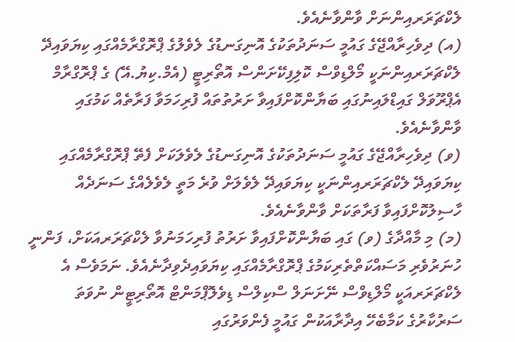ލެކްޗަރަރއިންނަށް ވާންވާނެއެވެ.
(އ) ދިވެހިރާއްޖޭގެ ގައުމީ ސަނަދުތަކުގެ އޮނިގަނޑުގެ ލެވެލުގެ ޕްރޮގްރާމެއްގައި ކިޔަވައިދޭ ލެކްޗަރަރއިންނަކީ މޯލްޑިވްސް ކޮލިފިކޭށަންސް އޮތޯރިޓީ (އެމް.ކިޔު.އޭ) ގެ ޕްރޮގްރާމް އެޕްރޫވަލް ގައިޑްލައިނުގައި ބަޔާންކޮށްފައިވާ ށަރުތުތައް ފުރިހަމަވާ ފަރާތެއް ކަމުގައި ވާންވާނެއެވެ.
(ވ) ދިވެހިރާއްޖޭގެ ގައުމީ ސަނަދުތަކުގެ އޮނިގަނޑުގެ ލެވެލަކަށް ފެތޭ ޕްރޮގްރާމެއްގައި ކިޔަވައިދޭ ލެކްޗަރަރއިންނަކީ ކިޔަވައިދޭ ލެވެލަށް ވުރެ މަތީ ލެވެލެއްގެ ސަނަދެއް ހާސިލުކޮށްފައިވާ ފަރާތަކަށް ވާންވާނެއެވެ.
(މ) މި މާއްދާގެ (ވ) ގައި ބަޔާންކޮށްފައިވާ ށަރުތު ފުރިހަމަނުވާ ލެކްޗަރަރއަކަށް، ފަންނީ ހުނަރުވެރި މަސައްކަތްތެރިކަމުގެ ޕްރޮގްރާމެއްގައި ކިޔަވައިދެވިދާނެއެވެ. ނަމަވެސް އެ ލެކްޗަރަރއަކީ މޯލްޑިވްސް ނޭށަނަލް ސްކިލްސް ޑިވެލޮޕްމަންޓް އޮތޯރިޓީން ނުވަތަ ސަރުކާރުގެ ކަމާބެހޭ އިދާރާއަކުން ގައުމީ ފެންވަރުގައި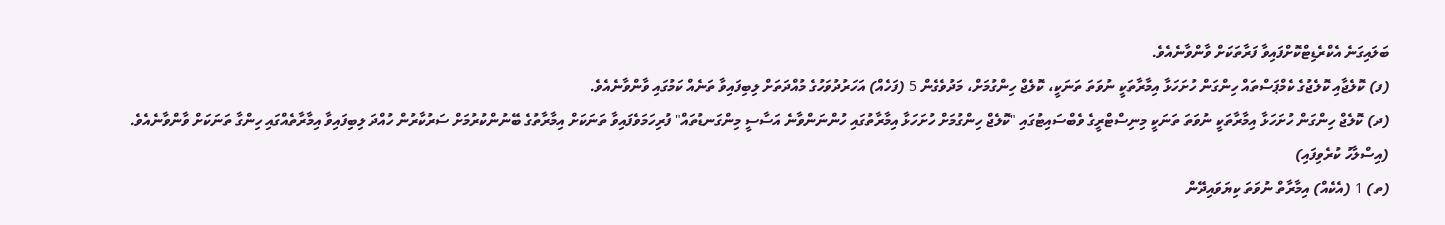ބަލައިގަނެ އެކްރެޑިޓްކޮށްފައިވާ ފަރާތަކަށް ވާންވާނެއެވެ.
(ފ) ކޮލެޖާއި ކޮލެޖުގެ ކެމްޕަސްތައް ހިންގަން ހުށަހަޅާ އިމާރާތަކީ ނުވަތަ ތަނަކީ، ކޮލެޖް ހިންގުމަށް، މަދުވެގެން 5 (ފަހެއް) އަހަރުދުވަހުގެ މުއްދަތަށް ލިބިފައިވާ ތަނެއް ކަމުގައި ވާންވާނެއެވެ.
(ދ) ކޮލެޖް ހިންގަން ހުށަހަޅާ އިމާރާތަކީ ނުވަތަ ތަނަކީ މިނިސްޓްރީގެ ވެބްސައިޓުގައި "ކޮލެޖް ހިންގުމަށް ހުށަހަޅާ އިމާރާތުގައި ހުންނަންވާނެ އަސާސީ މިންގަނޑުތައް" ފުރިހަމަވެފައިވާ ތަނަކަށް އިމާރާތުގެ ބޭނުންކުރުމަށް ސަރުކާރުން ހުއްދަ ލިބިފައިވާ އިމާރާތެއްގައި ހިންގާ ތަނަކަށް ވާންވާނެއެވެ. (އިސްލާހު ކުރެވިފައި)
(ތ) 1 (އެކެއް) އިމާރާތް ނުވަތަ ކިޔަވައިދޭން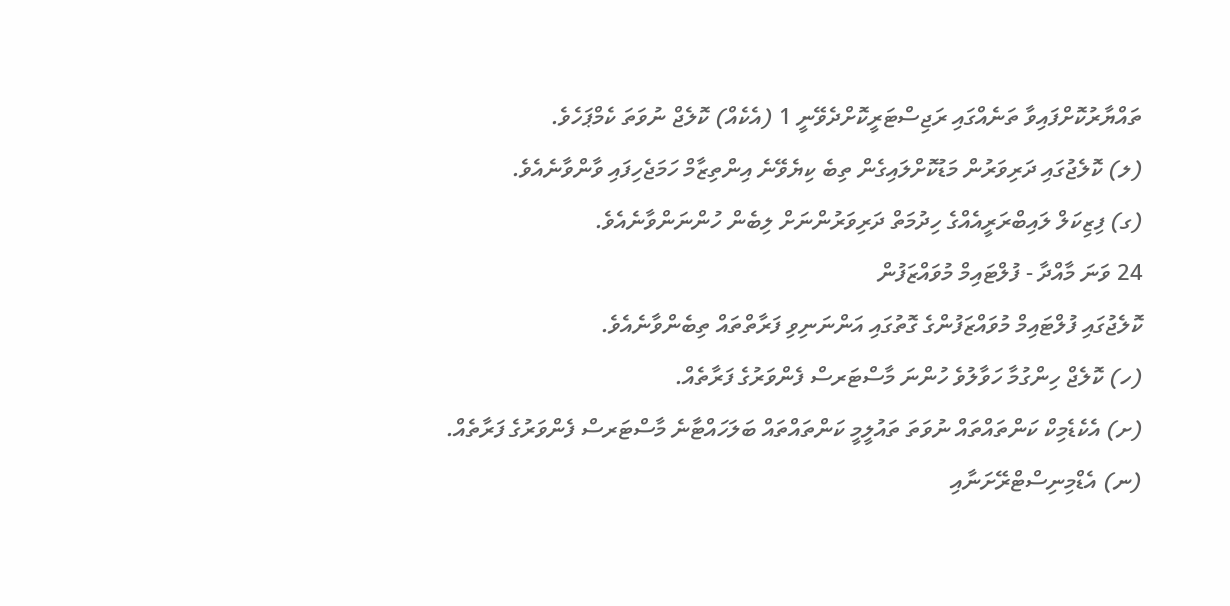ތައްޔާރުކޮށްފައިވާ ތަނެއްގައި ރަޖިސްޓަރީކޮށްދެވޭނީ 1 (އެކެއް) ކޮލެޖް ނުވަތަ ކެމްޕަހެވެ.
(ލ) ކޮލެޖުގައި ދަރިވަރުން މަޑުކޮށްލައިގެން ތިބެ ކިޔެވޭނެ އިންތިޒާމް ހަމަޖެހިފައި ވާންވާނެއެވެ.
(ގ) ފިޒިކަލް ލައިބްރަރީއެއްގެ ހިދުމަތް ދަރިވަރުންނަށް ލިބެން ހުންނަންވާނެއެވެ.
24 ވަނަ މާއްދާ - ފުލްޓައިމް މުވައްޒަފުން
ކޮލެޖުގައި ފުލްޓައިމް މުވައްޒަފުންގެ ގޮތުގައި އަންނަނިވި ފަރާތްތައް ތިބެންވާނެއެވެ.
(ހ) ކޮލެޖް ހިންގުމާ ހަވާލުވެ ހުންނަ މާސްޓަރސް ފެންވަރުގެ ފަރާތެއް.
(ށ) އެކެޑެމިކް ކަންތައްތައް ނުވަތަ ތައުލީމީ ކަންތައްތައް ބަލަހައްޓާނެ މާސްޓަރސް ފެންވަރުގެ ފަރާތެއް.
(ނ) އެޑްމިނިސްޓްރޭށަނާއި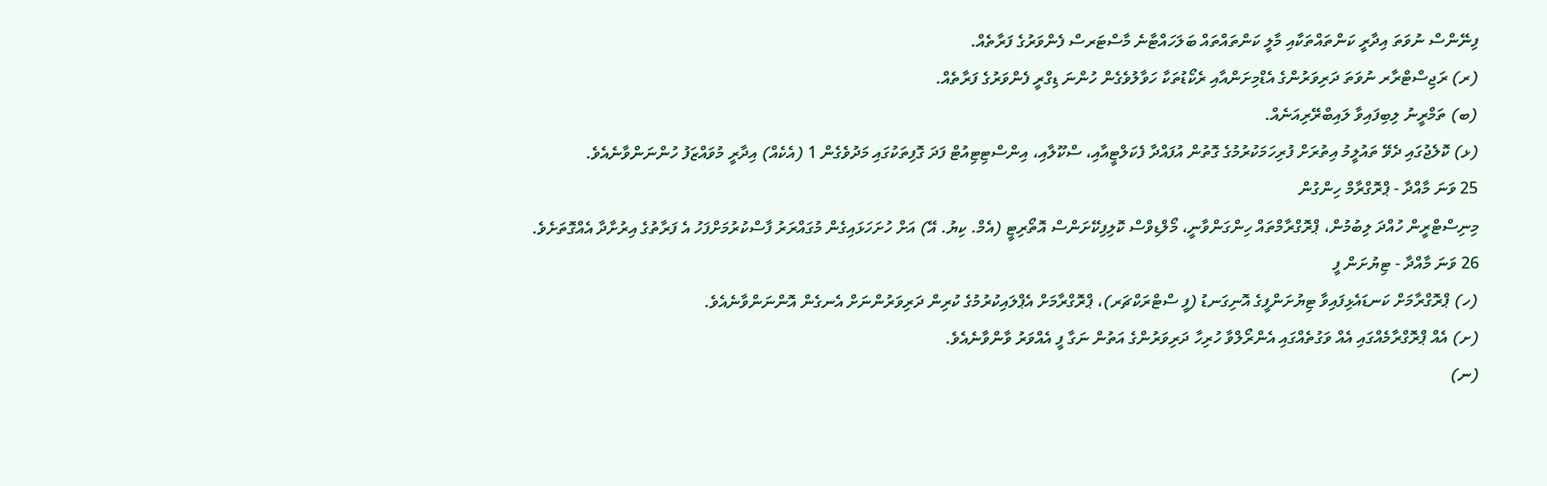ފިނޭންސް ނުވަތަ އިދާރީ ކަންތައްތަކާއި މާލީ ކަންތައްތައް ބަލަހައްޓާނެ މާސްޓަރސް ފެންވަރުގެ ފަރާތެއް.
(ރ) ރަޖިސްޓްރާރ ނުވަތަ ދަރިވަރުންގެ އެޑްމިށަންއާއި ރެކޯޑުތަކާ ހަވާލުވެގެން ހުންނަ ޑިގްރީ ފެންވަރުގެ ފަރާތެއް.
(ބ) ތަމްރީނު ލިބިފައިވާ ލައިބްރޭރިއަނެއް.
(ޅ) ކޮލެޖުގައި ދެވޭ ތައުލީމު އިތުރަށް ފުރިހަމަކުރުމުގެ ގޮތުން އުފައްދާ ފެކަލްޓީއާއި، ސްކޫލާއި، އިންސްޓިޓިއުޓް ފަދަ ގޮފިތަކުގައި މަދުވެގެން 1 (އެކެއް) އިދާރީ މުވައްޒަފު ހުންނަންވާނެއެވެ.
25 ވަނަ މާއްދާ - ޕްރޮގްރާމް ހިންގުން
މިނިސްޓްރީން ހުއްދަ ލިބުމުން، ޕްރޮގްރާމްތައް ހިންގަންވާނީ، މޯލްޑިވްސް ކޮލިފިކޭށަންސް އޮތޯރިޓީ (އެމް. ކިޔު. އޭ) އަށް ހުށަހަޅައިގެން މުގައްރަރު ފާސްކުރުމަށްފަހު އެ ފަރާތުގެ އިރުށާދާ އެއްގޮތަށެވެ.
26 ވަނަ މާއްދާ - ޓިޔުށަން ފީ
(ހ) ޕްރޮގްރާމަށް ކަނޑައެޅިފައިވާ ޓިޔުށަންފީގެ އޮނިގަނޑު (ފީ ސްޓްރަކްޗަރ)، ޕްރޮގްރާމަށް އެޕްލައިކުރުމުގެ ކުރިން ދަރިވަރުންނަށް އެނގެން އޮންނަންވާނެއެވެ.
(ށ) އެއް ޕްރޮގްރާމެއްގައި އެއް ވަގުތެއްގައި އެންރޯލްވާ ހުރިހާ ދަރިވަރުންގެ އަތުން ނަގާ ފީ އެއްވަރު ވާންވާނެއެވެ.
(ނ)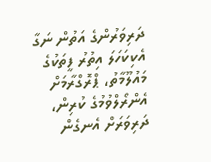ދަރިވަރުންގެ އަތުން ނަގާ އެކިކަހަލަ އިތުރު ފީތަކުގެ މައުލޫމާތު، ޕްރޮގްރާމަށް އެންރޯލްވުމުގެ ކުރިން، ދަރިވަރަށް އެނގެން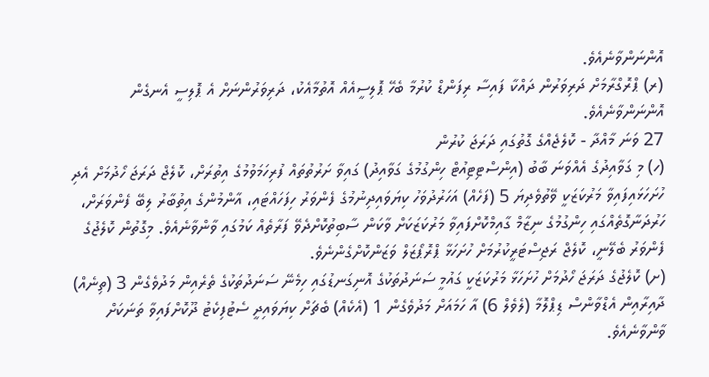އޮންނަންވާނެއެވެ.
(ރ) ޕްރޮގްރާމަށް ދަރިވަރުން ދައްކާ ފައިސާ ރިފަންޑް ކުރުމާ ބެހޭ ޕޮލިސީއެއް އޮތުމާއެކު، ދަރިވަރުންނަށް އެ ޕޮލިސީ އެނގެން އޮންނަންވާނެއެވެ.
27 ވަނަ މާއްދާ - ކޮލެޖެއްގެ ގޮތުގައި ދަރަޖަ ކުރުން
(ހ) މި ގަވާއިދުގެ އެއްވަނަ ބާބު (އިންސްޓިޓިއުޓް ހިންގުމުގެ ގަވާއިދު) ގައިވާ ށަރުތުތައް ފުރިހަމަވުމުގެ އިތުރަށް، ކޮލެޖް ދަރަޖަ ހޯދުމަށް އެދި ހުށަހަޅައިފައިވާ މަރުކަޒަކީ ވޭތުވެދިޔަ 5 (ފަހެއް) އަހަރުދުވަހު ކިޔަވައިދިނުމުގެ ފެންވަރު ހިފަހައްޓައި، އާންމުންގެ އިތުބާރު ލިބޭ ފެންވަރަށް، ހަރުދަނާގޮތެއްގައި ހިންގުމުގެ ނިޒާމް ގާއިމްކޮށްފައިވާ މަރުކަޒަކަށް ވާކަން ސާބިތުކޮށްދެވޭ ފަރާތެއް ކަމުގައި ވާންވާނެއެވެ. މިގޮތުން ކޮލެޖުގެ ފެންވަރު ބެލޭނީ، ކޮލެޖް ރަޖިސްޓަރީކުރުމަށް ހުށަހަޅާ ޕްރޮޕޯޒަލް ވަޒަންކޮށްގެންނެވެ.
(ށ) ކޮލެޖުގެ ދަރަޖަ ހޯދުމަށް ހުށަހަޅާ މަރުކަޒަކީ ގައުމީ ސަނަދުތަކުގެ އޮނިގަނޑުގައި ހިމެނޭ ސަނަދުތަކުގެ ތެރެއިން މަދުވެގެން 3 (ތިނެއް) ދާއިރާއިން އެޑްވާންސް ޑިޕްލޮމާ (ލެވެލް 6) އާ ހަމައަށް މަދުވެގެން 1 (އެކެއް) ބެޗަށް ކިޔަވައިދީ ސެޓުފިކެޓު ދޫކޮށްފައިވާ ތަނަކަށް ވާންވާނެއެވެ.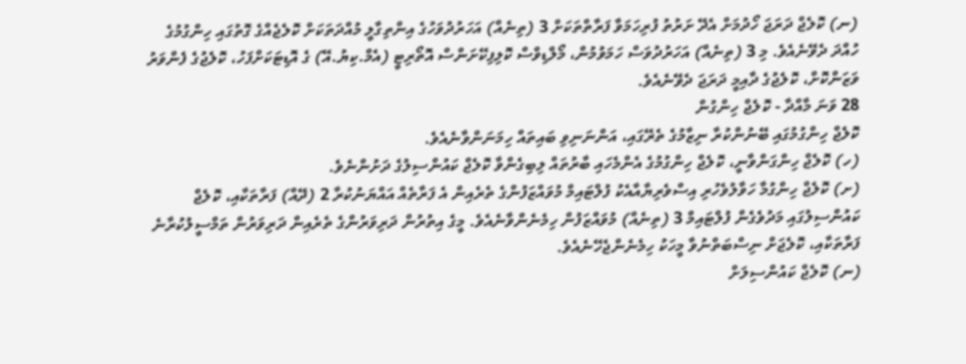(ނ) ކޮލެޖް ދަރަޖަ ހޯދުމަށް އެދޭ ށަރުތު ފުރިހަމަވާ ފަރާތްތަކަށް 3 (ތިނެއް) އަހަރުދުވަހުގެ އިންތިގާލީ މުއްދަތަކަށް ކޮލެޖެއްގެ ގޮތުގައި ހިންގުމުގެ ހުއްދަ ދެވޭނެއެވެ. މި 3 (ތިނެއް) އަހަރުދުވަސް ހަމަވުމުން، މޯލްޑިވްސް ކޮލިފިކޭށަންސް އޮތޯރިޓީ (އެމް.ކިޔު.އޭ) ގެ އޮޑިޓަކަށްފަހު، ކޮލެޖުގެ ފެންވަރު ވަޒަންކޮށް، ކޮލެޖުގެ ދާއިމީ ދަރަޖަ ދެވޭނެއެވެ.
28 ވަނަ މާއްދާ - ކޮލެޖް ހިންގުން
ކޮލެޖް ހިންގުމުގައި ބޭނުންކުރާ ނިޒާމުގެ ތެރޭގައި، އަންނަނިވި ބައިތައް ހިމަނަންވާނެއެވެ.
(ހ) ކޮލެޖް ހިންގަންވާނީ، ކޮލެޖް ހިންގުމުގެ އެންމެހައި ބާރުތައް ލިބިގެންވާ ކޮލެޖް ކައުންސިލުގެ ދަށުންނެވެ.
(ށ) ކޮލެޖް ހިންގުމާ ހަވާލުވެހުރި އިސްވެރިޔާއާއެކު ފުލްޓައިމް މުވައްޒަފުންގެ ތެރެއިން އެ ފަރާތެއް އައްޔަނުކުރާ 2 (ދޭއް) ފަރާތަކާއި، ކޮލެޖް ކައުންސިލުގައި މަދުވެގެން ފުލްޓައިމް 3 (ތިނެއް) މުވައްޒަފުން ހިމެނެންވާނެއެވެ. މީގެ އިތުރުން ދަރިވަރުންގެ ތެރެއިން ދަރިވަރުން ތަމްސީލުކުރާނެ ފަރާތަކާއި، ކޮލެޖަށް ނިސްބަތްނުވާ މީހަކު ހިމެނެންޖެހޭނެއެވެ.
(ނ) ކޮލެޖް ކައުންސިލަށް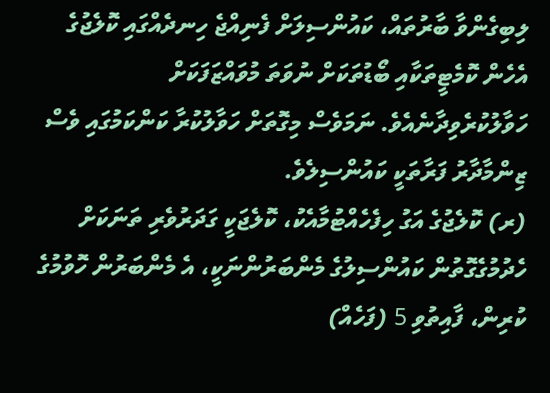ލިބިގެންވާ ބާރުތައް، ކައުންސިލަށް ފެނިއްޖެ ހިނދެއްގައި ކޮލެޖުގެ އެހެން ކޮމެޓީތަކާއި ބޯޑުތަކަށް ނުވަތަ މުވައްޒަފަކަށް ހަވާލުކުރެވިދާނެއެވެ. ނަމަވެސް މިގޮތަށް ހަވާލުކުރާ ކަންކަމުގައި ވެސް ޒިންމާދާރު ފަރާތަކީ ކައުންސިލެވެ.
(ރ) ކޮލެޖުގެ އަގު ހިފެހެއްޓުމާއެކު، ކޮލެޖަކީ ގަދަރުވެރި ތަނަކަށް ހެދުމުގެގޮތުން ކައުންސިލުގެ މެންބަރުންނަކީ، އެ މެންބަރުން ހޮވުމުގެ ކުރިން، ފާއިތުވި 5 (ފަހެއް)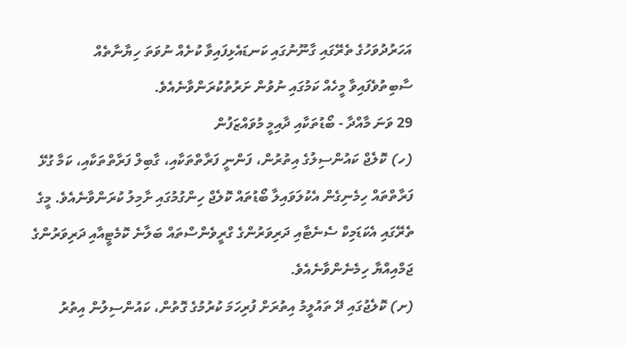އަހަރުދުވަހުގެ ތެރޭގައި ގާނޫނުގައި ކަނޑައެޅިފައިވާ ކުށެއް ނުވަތަ ހިޔާނާތެއް ސާބިތުވެފައިވާ މީހެއް ކަމުގައި ނުވުން ށަރުތުކުރަންވާނެއެވެ.
29 ވަނަ މާއްދާ - ބޯޑުތަކާއި ދާއިމީ މުވައްޒަފުން
(ހ) ކޮލެޖް ކައުންސިލުގެ އިތުރުން، ފަންނީ ފަރާތްތަކާއި، ގާބިލް ފަރާތްތަކާއި، ކަމާ ގުޅޭ ފަރާތްތައް ހިމެނިގެން އެކުލަވައިލާ ބޯޑުތައް ކޮލެޖް ހިންގުމުގައި ށާމިލު ކުރަންވާނެއެވެ. މީގެ ތެރޭގައި އެކަޑަމިކް ސެނެޓާއި ދަރިވަރުންގެ ގްރީވެންސްތައް ބަލާނެ ކޮމެޓީއާއި ދަރިވަރުންގެ ޖަމްއިއްޔާ ހިމެނެންވާނެއެވެ.
(ށ) ކޮލެޖުގައި ދޭ ތައުލީމު އިތުރަށް ފުރިހަމަ ކުރުމުގެ ގޮތުން، ކައުންސިލުން އިތުރު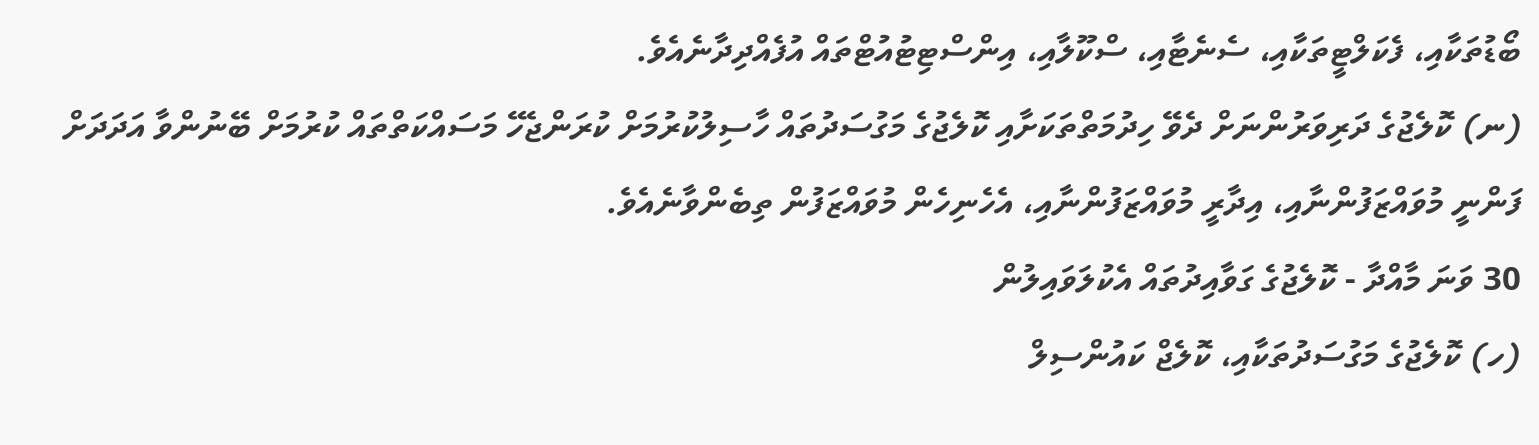ބޯޑުތަކާއި، ފެކަލްޓީތަކާއި، ސެނެޓާއި، ސްކޫލާއި، އިންސްޓިޓުއުޓްތައް އުފެއްދިދާނެއެވެ.
(ނ) ކޮލެޖުގެ ދަރިވަރުންނަށް ދެވޭ ހިދުމަތްތަކަށާއި ކޮލެޖުގެ މަގުސަދުތައް ހާސިލުކުރުމަށް ކުރަންޖެހޭ މަސައްކަތްތައް ކުރުމަށް ބޭނުންވާ އަދަދަށް ފަންނީ މުވައްޒަފުންނާއި، އިދާރީ މުވައްޒަފުންނާއި، އެހެނިހެން މުވައްޒަފުން ތިބެންވާނެއެވެ.
30 ވަނަ މާއްދާ - ކޮލެޖުގެ ގަވާއިދުތައް އެކުލަވައިލުން
(ހ) ކޮލެޖުގެ މަގުސަދުތަކާއި، ކޮލެޖް ކައުންސިލް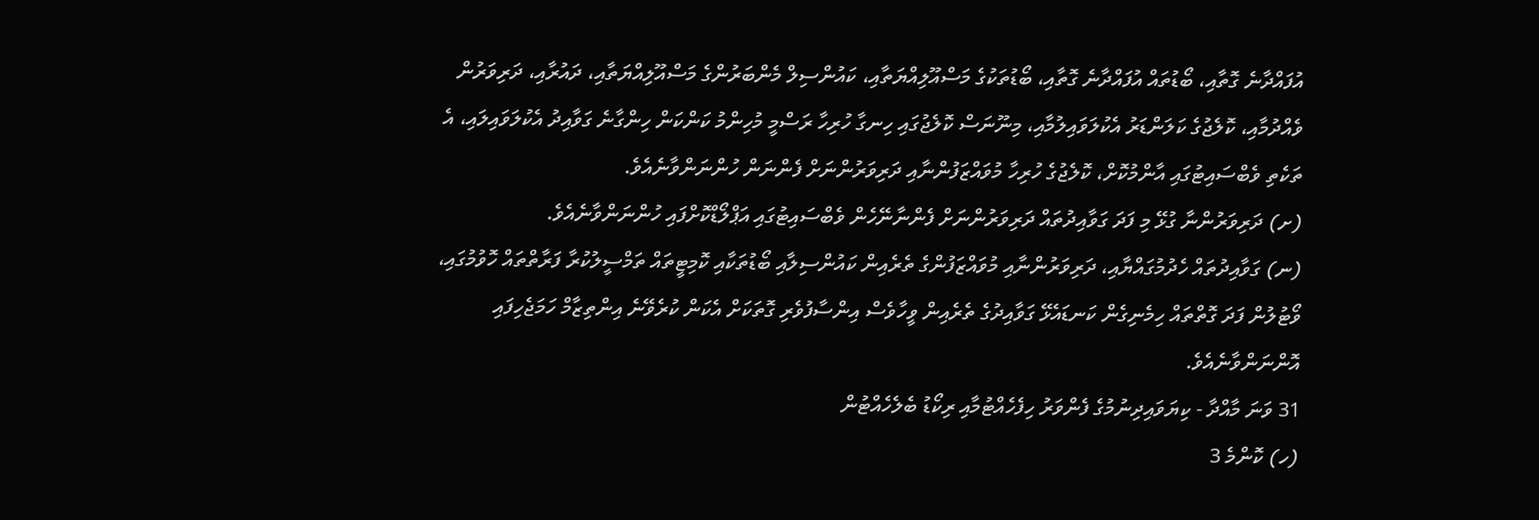އުފައްދާނެ ގޮތާއި، ބޯޑުތައް އުފައްދާނެ ގޮތާއި، ބޯޑުތަކުގެ މަސްއޫލިއްޔަތާއި، ކައުންސިލް މެންބަރުންގެ މަސްއޫލިއްޔަތާއި، ދައުރާއި، ދަރިވަރުން ވެއްދުމާއި، ކޮލެޖުގެ ކަލަންޑަރު އެކުލަވައިލުމާއި، މިނޫނަސް ކޮލެޖުގައި ހިނގާ ހުރިހާ ރަސްމީ މުހިންމު ކަންކަން ހިންގާނެ ގަވާއިދު އެކުލަވައިލައި، އެ ތަކެތި ވެބްސައިޓުގައި އާންމުކޮށް، ކޮލެޖުގެ ހުރިހާ މުވައްޒަފުންނާއި ދަރިވަރުންނަށް ފެންނަން ހުންނަންވާނެއެވެ.
(ށ) ދަރިވަރުންނާ ގުޅޭ މި ފަދަ ގަވާއިދުތައް ދަރިވަރުންނަށް ފެންނާނޭހެން ވެބްސައިޓުގައި އަޕްލޯޑްކޮށްފައި ހުންނަންވާނެއެވެ.
(ނ) ގަވާއިދުތައް ހެދުމުގައްޔާއި، ދަރިވަރުންނާއި މުވައްޒަފުންގެ ތެރެއިން ކައުންސިލާއި ބޯޑުތަކާއި ކޮމިޓީތައް ތަމްސީލުކުރާ ފަރާތްތައް ހޮވުމުގައި، ވޯޓުލުން ފަދަ ގޮތްތައް ހިމެނިގެން ކަނޑައެޅޭ ގަވާއިދުގެ ތެރެއިން ވީހާވެސް އިންސާފުވެރި ގޮތަކަށް އެކަން ކުރެވޭނެ އިންތިޒާމް ހަމަޖެހިފައި އޮންނަންވާނެއެވެ.
31 ވަނަ މާއްދާ - ކިޔަވައިދިނުމުގެ ފެންވަރު ހިފެހެއްޓުމާއި ރިކޯޑު ބެލެހެއްޓުން
(ހ) ކޮންމެ 3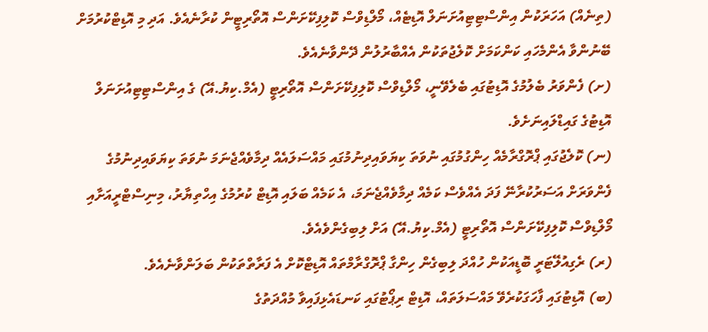(ތިނެއް) އަހަރަކުން އިންސްޓިޓިއުށަނަލް އޮޑިޓެއް، މޯލްޑިވްސް ކޮލިފިކޭށަންސް އޮތޯރިޓީން ކުރާނެއެވެ. އަދި މި އޮޑިޓްކުރުމަށް ބޭނުންވާ އެންމެހައި ކަންކަމަށް ކޮލެޖުތަކުން އެއްބާރުލުން ދޭންވާނެއެވެ.
(ށ) ފެންވަރު ބެލުމުގެ އޮޑިޓުގައި ބެލެވޭނީ، މޯލްޑިވްސް ކޮލިފިކޭށަންސް އޮތޯރިޓީ (އެމް.ކިޔު.އޭ) ގެ އިންސްޓިޓިއުށަނަލް އޮޑިޓުގެ ގައިޑްލައިނަށެވެ.
(ނ) ކޮލެޖުގައި ޕްރޮގްރާމެއް ހިންގުމުގައި ނުވަތަ ކިޔަވައިދިނުމުގައި މައްސަލައެއް ދިމާވެއްޖެނަމަ ނުވަތަ ކިޔަވައިދިނުމުގެ ފެންވަރަށް އަސަރުކުރާނޭ ފަދަ އެއްވެސް ކަމެއް ދިމާވެއްޖެނަމަ، އެ ކަމެއް ބަލައި އޮޑިޓް ކުރުމުގެ އިހްތިޔާރު، މިނިސްޓްރީއަށާއި މޯލްޑިވްސް ކޮލިފިކޭށަންސް އޮތޯރިޓީ (އެމް.ކިޔު.އޭ) އަށް ލިބިގެންވެއެވެ.
(ރ) ރެގިއުލޭޓަރީ ބޮޑީއަކުން ހުއްދަ ލިބިގެން ހިންގާ ޕްރޮގްރާމްތައް އޮޑިޓްކޮށް އެ ފަރާތްތަކުން ބަލަންވާނެއެވެ.
(ބ) އޮޑިޓުގައި ފާހަގަކުރެވޭ މައްސަލަތައް، އޮޑިޓް ރިޕޯޓުގައި ކަނޑައެޅިފައިވާ މުއްދަތުގެ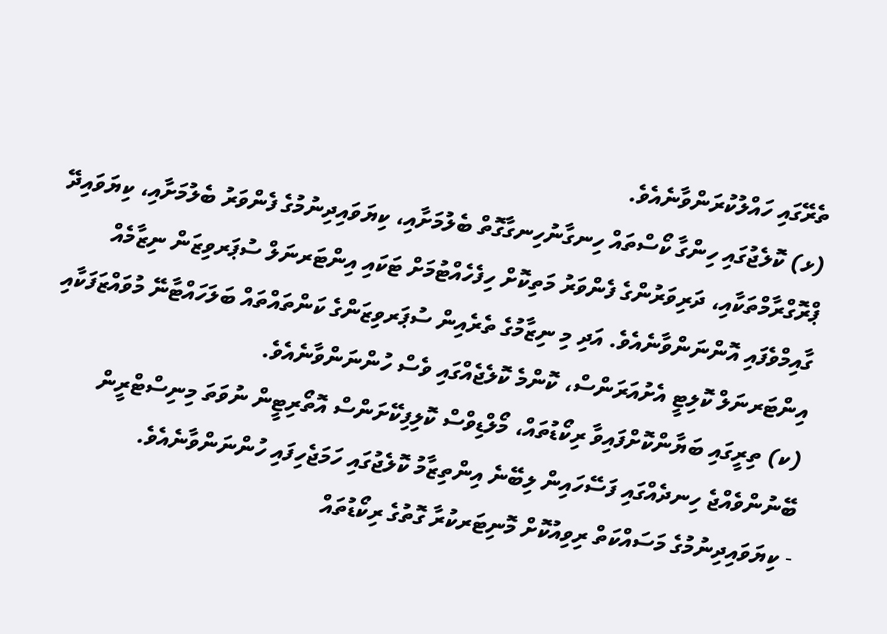ތެރޭގައި ހައްލުކުރަންވާނެއެވެ.
(ޅ) ކޮލެޖުގައި ހިންގާ ކޯސްތައް ހިނގާނުހިނގާގޮތް ބެލުމަށާއި، ކިޔަވައިދިނުމުގެ ފެންވަރު ބެލުމަށާއި، ކިޔަވައިދޭ ޕްރޮގްރާމްތަކާއި، ދަރިވަރުންގެ ފެންވަރު މަތިކޮށް ހިފެހެއްޓުމަށް ޓަކައި އިންޓަރނަލް ސުޕަރވިޒަން ނިޒާމެއް ގާއިމްވެފައި އޮންނަންވާނެއެވެ. އަދި މި ނިޒާމުގެ ތެރެއިން ސުޕަރވިޒަންގެ ކަންތައްތައް ބަލަހައްޓާނޭ މުވައްޒަފަކާއި އިންޓަރނަލް ކޮލިޓީ އެށުއަރަންސް، ކޮންމެ ކޮލެޖެއްގައި ވެސް ހުންނަންވާނެއެވެ.
(ކ) ތިރީގައި ބަޔާންކޮށްފައިވާ ރިކޯޑުތައް، މޯލްޑިވްސް ކޮލިފިކޭށަންސް އޮތޯރިޓީން ނުވަތަ މިނިސްޓްރީން ބޭނުންވެއްޖެ ހިނދެއްގައި ފަސޭހައިން ލިބޭނެ އިންތިޒާމު ކޮލެޖުގައި ހަމަޖެހިފައި ހުންނަންވާނެއެވެ.
- ކިޔަވައިދިނުމުގެ މަސައްކަތް ރިވިއުކޮށް މޮނިޓަރކުރާ ގޮތުގެ ރިކޯޑުތައް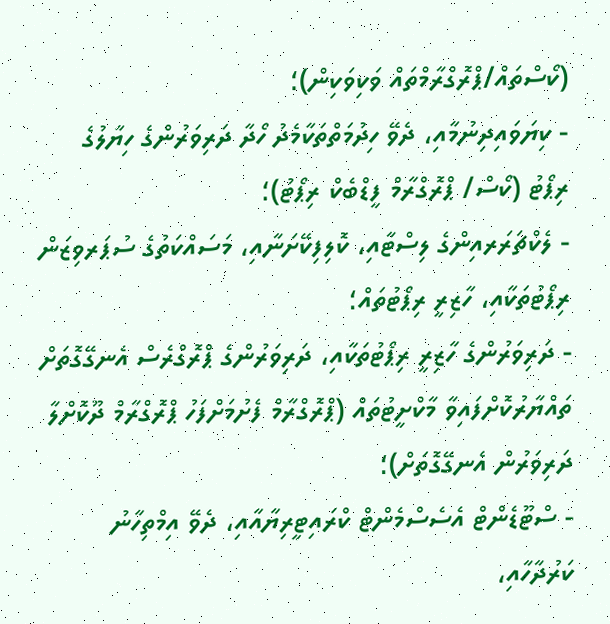(ކޯސްތައް/ޕްރޮގްރާމްތައް ވަކިވަކިން)؛
- ކިޔަވައިދިނުމާއި، ދެވޭ ހިދުމަތްތަކާމެދު ހޯދާ ދަރިވަރުންގެ ހިޔާލުގެ ރިޕޯޓު (ކޯސް/ ޕްރޮގްރާމް ފީޑްބެކް ރިޕޯޓު)؛
- ލެކްޗަރަރއިންގެ ލިސްޓާއި، ކޮލިފިކޭށަނާއި، މަސައްކަތުގެ ސުޕަރވިޒަން ރިޕޯޓުތަކާއި، ހާޒިރީ ރިޕޯޓުތައް؛
- ދަރިވަރުންގެ ހާޒިރީ ރިޕޯޓުތަކާއި، ދަރިވަރުންގެ ޕްރޮގްރެސް އެނގޭގޮތަށް ތައްޔާރުކޮށްފައިވާ މާކްށީޓުތައް (ޕްރޮގްރާމް ފެށުމަށްފަހު ޕްރޮގްރާމް ދޫކޮށްލާ ދަރިވަރުން އެނގޭގޮތަށް)؛
- ސްޓޫޑެންޓް އެސެސްމެންޓް ކްރައިޓީރިޔާއާއި، ދެވޭ އިމްތިހާނު ކަރުދާހާއި،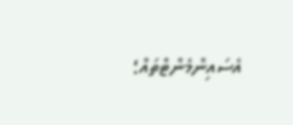އެސައިންމެންޓްތައް؛